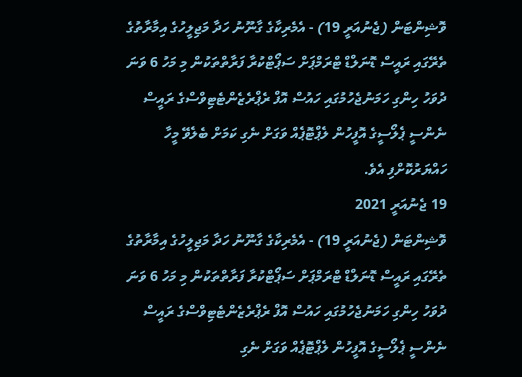ވޮޝިންޓަން (ޖެނުއަރީ 19) - އެމެރިކާގެ ގާނޫނު ހަދާ މަޖިލީހުގެ އިމާރާތުގެ ތެރޭގައި ރައީސް ޑޮނަލްޑް ޓްރަމްޕަށް ސަޕޯޓްކުރާ ފަރާތްތަކުން މި މަހު 6 ވަނަ ދުވަހު ހިންގި ހަމަނުޖެހުމުގައި ހައުސް އޮފް ރެޕްރެޒެންޓެޓިވްސްގެ ރައީސް ނެންސީ ޕެލޯސީގެ އޮފީހުން ލެޕްޓޮޕެއް ވަގަށް ނެގި ކަމަށް ބެލެވޭ މީހާ ހައްޔަރުކޮށްފި އެވެ.
19 ޖެނުއަރީ 2021
ވޮޝިންޓަން (ޖެނުއަރީ 19) - އެމެރިކާގެ ގާނޫނު ހަދާ މަޖިލީހުގެ އިމާރާތުގެ ތެރޭގައި ރައީސް ޑޮނަލްޑް ޓްރަމްޕަށް ސަޕޯޓްކުރާ ފަރާތްތަކުން މި މަހު 6 ވަނަ ދުވަހު ހިންގި ހަމަނުޖެހުމުގައި ހައުސް އޮފް ރެޕްރެޒެންޓެޓިވްސްގެ ރައީސް ނެންސީ ޕެލޯސީގެ އޮފީހުން ލެޕްޓޮޕެއް ވަގަށް ނެގި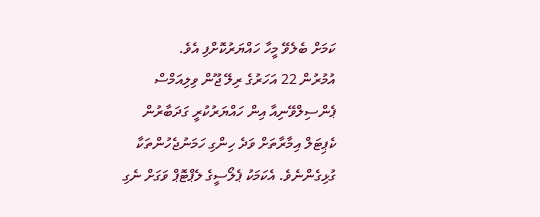ކަމަށް ބެލެވޭ މީހާ ހައްޔަރުކޮށްފި އެވެ.
އުމުރުން 22 އަހަރުގެ ރިލޭ ޖޫން ވިލިއަމްސް ޕެންސިލްވޭނިއާ އިން ހައްޔަރުކުރީ ގަދަބާރުން ކެޕިޓަލް އިމާރާތަށް ވަދެ ހިންގި ހަމަނުޖެހުންތަކާ ގުޅިގެންނެވެ. އެކަމަކު ޕެލޯސީގެ ލެޕްޓޮޕް ވަގަށް ނެގި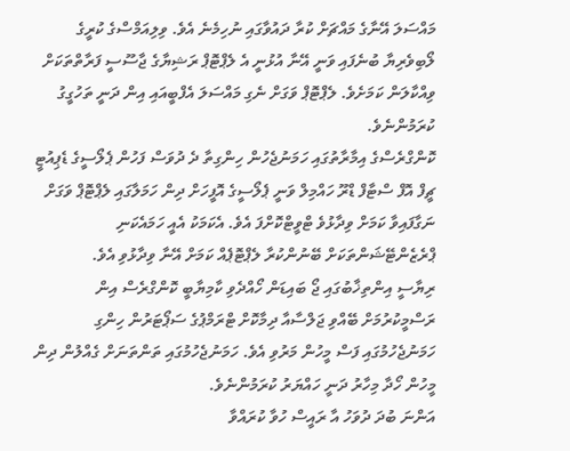މައްސަލަ އޭނާގެ މައްޗަށް ކުރާ ދައުވާގައި ނުހިމެނެ އެވެ. ވިލިއަމްސްގެ ކުރީގެ ލޯބިވެރިޔާ ބުނެފައި ވަނީ އޭނާ އުޅުނީ އެ ލެޕްޓޮޕް ރަޝިޔާގެ ޖާސޫސީ ފަރާތްތަކަށް ވިއްކާލަން ކަމަށެވެ. ލެޕްޓޮޕް ވަގަށް ނެގި މައްސަލަ އެފްބީއައި އިން ދަނީ ތަހުގީގު ކުރަމުންނެވެ.
ކޮންގްރެސްގެ އިމާރާތުގައި ހަމަނުޖެހުން ހިންގިތާ ދެ ދުވަސް ފަހުން ޕެލޯސީގެ ޑެޕިއުޓީ ޗީފް އޮފް ސްޓާފް ޑްރޫ ހައްމިލް ވަނީ ޕެލޯސީގެ އޮފީހަށް ދިން ހަމަލާގައި ލެޕްޓޮޕް ވަގަށް ނަގާފައިވާ ކަމަށް ވިދާޅުވެ ޓްވީޓްކޮށްފަ އެވެ. އެކަމަކު އެއީ ހަމައެކަނި ޕްރެޒެންޓޭޝަންތަކަށް ބޭނުންކުރާ ލެޕްޓޮޕެއް ކަމަށް އޭނާ ވިދާޅުވި އެވެ.
ރިޔާސީ އިންތިޚާބުގައި ޖޯ ބައިޑަން ހޯއްދެވި ކާމިޔާބީ ކޮންގްރެސް އިން ރަސްމީކުރުމަށް ބޭއްވި ޖަލްސާއާ ދިމާކޮށް ޓްރަމްޕުގެ ސަޕޯޓަރުން ހިންގި ހަމަނުޖެހުމުގައި ފަސް މީހުން މަރުވި އެވެ. ހަމަނުޖެހުމުގައި ތަންތަނަށް ގެއްލުން ދިން މީހުން ހޯދާ މިހާރު ދަނީ ހައްޔަރު ކުރަމުންނެވެ.
އަންނަ ބުދަ ދުވަހު އާ ރައީސް ހުވާ ކުރައްވާ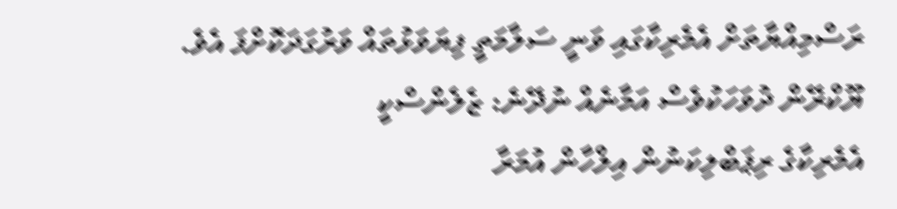ރަސްމިއްޔާތަށް އެމެރިކާގައި ވަނީ ސަލާމަތީ ފިޔަވަޅުތައް ވަރުގަދަކޮށްފަ އެވެ.
ޔޫކްރޭން ދުވަހަކުވެސް އަމާނެއް ނުދޭނެ: ޒެލެންސްކީ
އެމެރިކާގެ ރިޕަބްލިކަނުން އިލްހާން އުމަރާ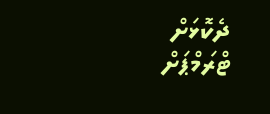ދެކޮޅަށް
ޓްރަމްޕަށް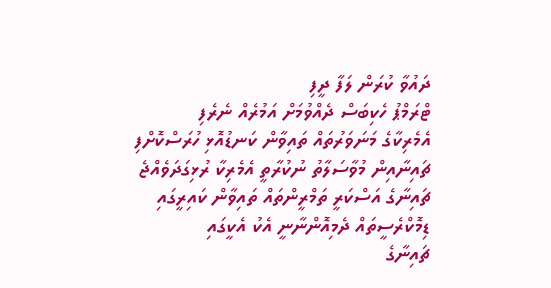ދައުވާ ކުރަން ލަފާ ދީފި
ޓްރަމްޕު ހެކިބަސް ދެއްވުމަށް އަމުރެއް ނެރެފި
އެމެރިކާގެ މަނަވަރުތައް ތައިވާން ކަނޑުއޮޅި ހުރަސްކޮށްފި
ޗައިނާއިން މުވާސަލާތު ނުކުރާތީ އެމެރިކާ ރުޅިގަދަވެއްޖެ
ޗައިނާގެ އަސްކަރީ ތަމްރީންތައް ތައިވާން ކައިރީގައި
ޑިމޮކްރެސީތައް ދެމިއޮންނާނީ އެކު އެކީގައި
ޗައިނާގެ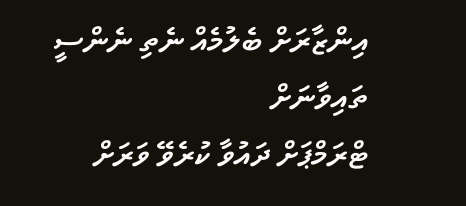އިންޒާރަށް ބެލުމެއް ނެތި ނެންސީ ތައިވާނަށް
ޓްރަމްޕަށް ދައުވާ ކުރެވޭ ވަރަށް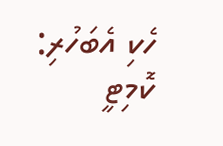ހެކި އެބަހުރި: ކޮމިޓީ